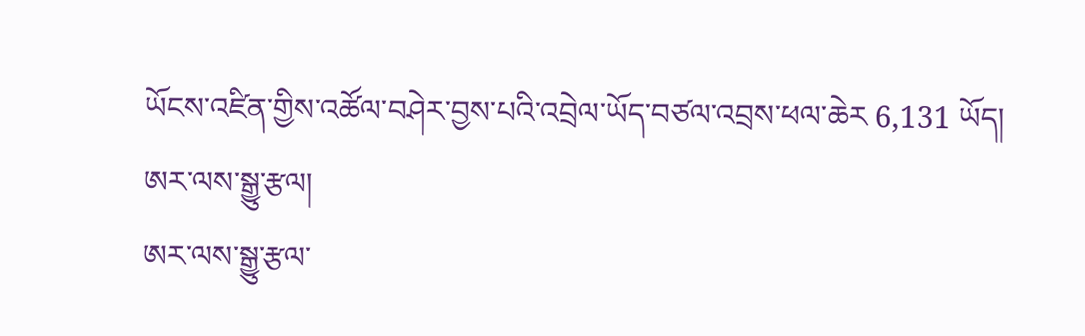ཡོངས་འཛིན་གྱིས་འཚོལ་བཤེར་བྱས་པའི་འབྲེལ་ཡོད་བཙལ་འབྲས་ཕལ་ཆེར 6,131 ཡོད།
ཨར་ལས་སྒྱུ་རྩལ།
ཨར་ལས་སྒྱུ་རྩལ་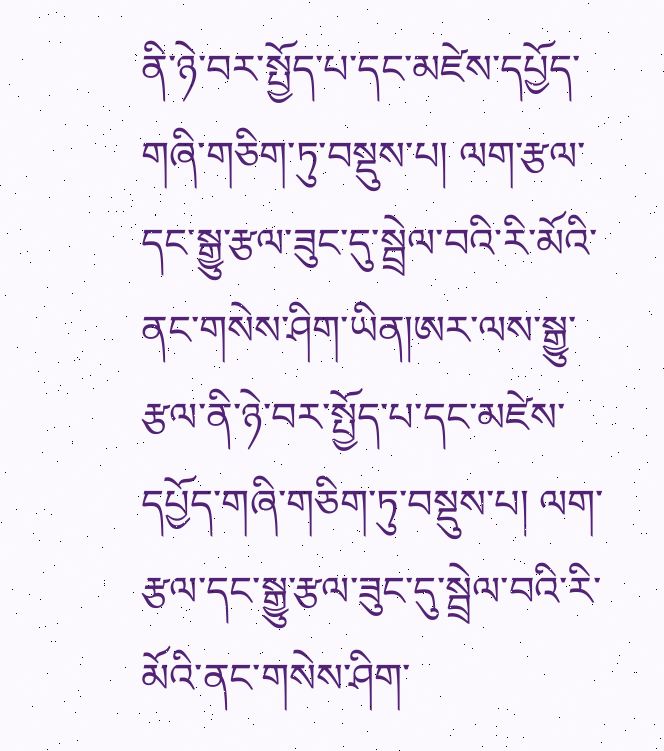ནི་ཉེ་བར་སྤྱོད་པ་དང་མཛེས་དཔྱོད་གཞི་གཅིག་ཏུ་བསྡུས་པ། ལག་རྩལ་དང་སྒྱུ་རྩལ་ཟུང་དུ་སྦྲེལ་བའི་རི་མོའི་ནང་གསེས་ཤིག་ཡིན།ཨར་ལས་སྒྱུ་རྩལ་ནི་ཉེ་བར་སྤྱོད་པ་དང་མཛེས་དཔྱོད་གཞི་གཅིག་ཏུ་བསྡུས་པ། ལག་རྩལ་དང་སྒྱུ་རྩལ་ཟུང་དུ་སྦྲེལ་བའི་རི་མོའི་ནང་གསེས་ཤིག་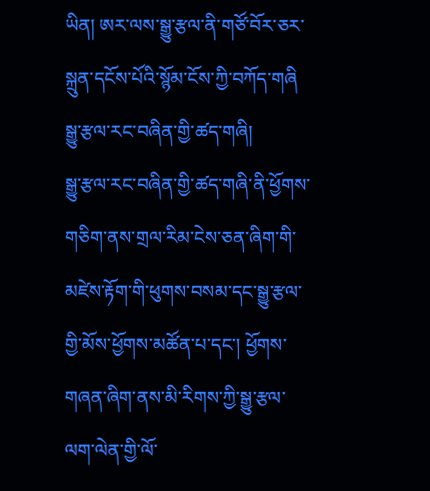ཡིན། ཨར་ལས་སྒྱུ་རྩལ་ནི་གཙོ་བོར་ཅར་སྐྲུན་དངོས་པོའི་སྙོམ་ངོས་ཀྱི་བཀོད་གཞི
སྒྱུ་རྩལ་རང་བཞིན་གྱི་ཚད་གཞི།
སྒྱུ་རྩལ་རང་བཞིན་གྱི་ཚད་གཞི་ནི་ཕྱོགས་གཅིག་ནས་གྲལ་རིམ་ངེས་ཅན་ཞིག་གི་མཛེས་རྟོག་གི་ཕུགས་བསམ་དང་སྒྱུ་རྩལ་གྱི་མོས་ཕྱོགས་མཚོན་པ་དང་། ཕྱོགས་གཞན་ཞིག་ནས་མི་རིགས་ཀྱི་སྒྱུ་རྩལ་ལག་ལེན་གྱི་ལོ་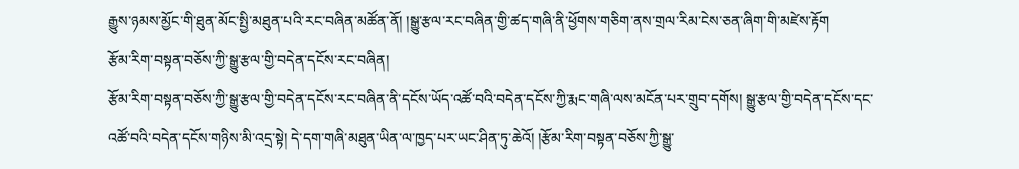རྒྱུས་ཉམས་མྱོང་གི་ཐུན་མོང་སྤྱི་མཐུན་པའི་རང་བཞིན་མཚོན་ནོ། །སྒྱུ་རྩལ་རང་བཞིན་གྱི་ཚད་གཞི་ནི་ཕྱོགས་གཅིག་ནས་གྲལ་རིམ་ངེས་ཅན་ཞིག་གི་མཛེས་རྟོག
རྩོམ་རིག་བསྟན་བཅོས་ཀྱི་སྒྱུ་རྩལ་གྱི་བདེན་དངོས་རང་བཞིན།
རྩོམ་རིག་བསྟན་བཅོས་ཀྱི་སྒྱུ་རྩལ་གྱི་བདེན་དངོས་རང་བཞིན་ནི་དངོས་ཡོད་འཚོ་བའི་བདེན་དངོས་ཀྱི་རྨང་གཞི་ལས་མངོན་པར་གྲུབ་དགོས། སྒྱུ་རྩལ་གྱི་བདེན་དངོས་དང་འཚོ་བའི་བདེན་དངོས་གཉིས་མི་འདྲ་སྟེ། དེ་དག་གཞི་མཐུན་ཡིན་ལ་ཁྱད་པར་ཡང་ཤིན་ཏུ་ཆེའོ། །རྩོམ་རིག་བསྟན་བཅོས་ཀྱི་སྒྱུ་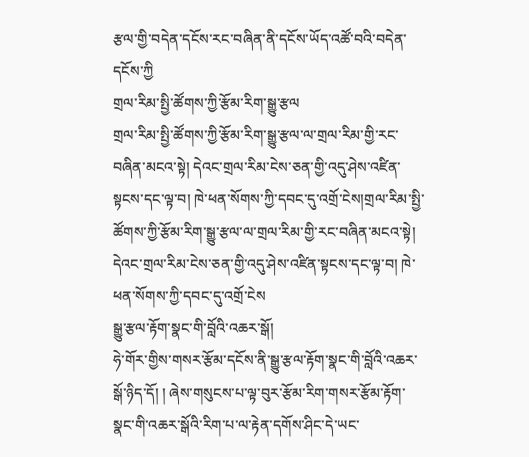རྩལ་གྱི་བདེན་དངོས་རང་བཞིན་ནི་དངོས་ཡོད་འཚོ་བའི་བདེན་དངོས་ཀྱི
གྲལ་རིམ་སྤྱི་ཚོགས་ཀྱི་རྩོམ་རིག་སྒྱུ་རྩལ
གྲལ་རིམ་སྤྱི་ཚོགས་ཀྱི་རྩོམ་རིག་སྒྱུ་རྩལ་ལ་གྲལ་རིམ་གྱི་རང་བཞིན་མངའ་སྟེ། དེའང་གྲལ་རིམ་ངེས་ཅན་གྱི་འདུ་ཤེས་འཛིན་སྟངས་དང་ལྟ་བ། ཁེ་ཕན་སོགས་ཀྱི་དབང་དུ་འགྲོ་ངེས།གྲལ་རིམ་སྤྱི་ཚོགས་ཀྱི་རྩོམ་རིག་སྒྱུ་རྩལ་ལ་གྲལ་རིམ་གྱི་རང་བཞིན་མངའ་སྟེ། དེའང་གྲལ་རིམ་ངེས་ཅན་གྱི་འདུ་ཤེས་འཛིན་སྟངས་དང་ལྟ་བ། ཁེ་ཕན་སོགས་ཀྱི་དབང་དུ་འགྲོ་ངེས
སྒྱུ་རྩལ་རྟོག་སྣང་གི་བློའི་འཆར་སྒོ།
ཧེ་གོར་གྱིས་གསར་རྩོམ་དངོས་ནི་སྒྱུ་རྩལ་རྟོག་སྣང་གི་བློའི་འཆར་སྒོ་ཉིད་དོ། ། ཞེས་གསུངས་པ་ལྟ་བུར་རྩོམ་རིག་གསར་རྩོམ་རྟོག་སྣང་གི་འཆར་སྒོའི་རིག་པ་ལ་རྟེན་དགོས་ཤིང་དེ་ཡང་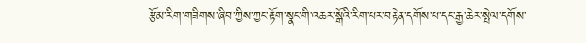རྩོམ་རིག་གཟིགས་ཞིབ་ཀྱིས་ཀྱང་རྟོག་སྣང་གི་འཆར་སྒོའི་རིག་པར་བརྟེན་དགོས་པ་དང་རྒྱ་ཆེར་སྤེལ་དགོས་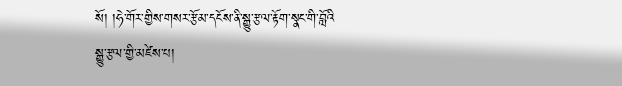སོ། །ཧེ་གོར་གྱིས་གསར་རྩོམ་དངོས་ནི་སྒྱུ་རྩལ་རྟོག་སྣང་གི་བློའི
སྒྱུ་རྩལ་གྱི་མཛེས་པ།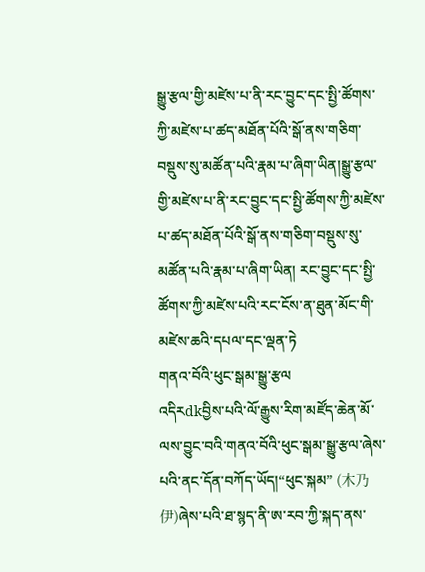སྒྱུ་རྩལ་གྱི་མཛེས་པ་ནི་རང་བྱུང་དང་སྤྱི་ཚོགས་ཀྱི་མཛེས་པ་ཚད་མཐོན་པོའི་སྒོ་ནས་གཅིག་བསྡུས་སུ་མཚོན་པའི་རྣམ་པ་ཞིག་ཡིན།སྒྱུ་རྩལ་གྱི་མཛེས་པ་ནི་རང་བྱུང་དང་སྤྱི་ཚོགས་ཀྱི་མཛེས་པ་ཚད་མཐོན་པོའི་སྒོ་ནས་གཅིག་བསྡུས་སུ་མཚོན་པའི་རྣམ་པ་ཞིག་ཡིན། རང་བྱུང་དང་སྤྱི་ཚོགས་ཀྱི་མཛེས་པའི་རང་ངོས་ན་ཐུན་མོང་གི་མཛེས་ཆའི་དཔལ་དང་ལྡན་ཏེ
གནའ་བོའི་ཕུང་སྒམ་སྒྱུ་རྩལ
འདིརdkབྱིས་པའི་ལོ་རྒྱུས་རིག་མཛོད་ཆེན་མོ་ལས་བྱུང་བའི་གནའ་བོའི་ཕུང་སྒམ་སྒྱུ་རྩལ་ཞེས་པའི་ནང་དོན་བཀོད་ཡོད།“ཕུང་སྐམ” (木乃伊)ཞེས་པའི་ཐ་སྙད་ནི་ཨ་རབ་ཀྱི་སྐད་ནས་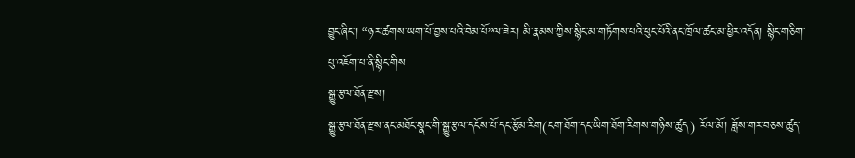བྱུང་ཞིང་། “ཉར་ཚགས་ཡག་པོ་བྱས་པའི་བེམ་པོ”ལ་ཟེར། མི་རྣམས་ཀྱིས་སྙིང་མ་གཏོགས་པའི་ཕུང་པོའི་ནང་ཁྲོལ་ཚང་མ་ཕྱིར་འདོན། སྙིང་གཅིག་པུ་འཇོག་པ་ནི་སྙིང་གིས
སྒྱུ་རྩལ་ཐོན་རྫས།
སྒྱུ་རྩལ་ཐོན་རྫས་ནང་མཐོང་སྣང་གི་སྒྱུ་རྩལ་དངོས་པོ་དང་རྩོམ་རིག(ངག་ཐོག་དང་ཡིག་ཐོག་རིགས་གཉིས་ཚུད) རོལ་མོ། ཟློས་གར་བཅས་ཚུད་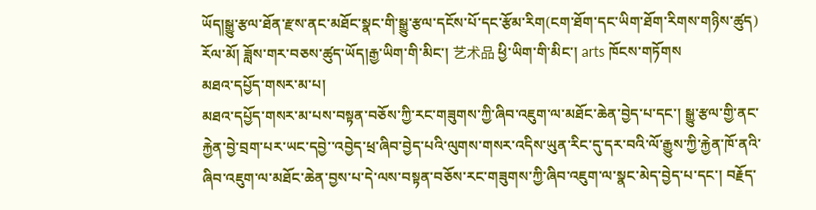ཡོད།སྒྱུ་རྩལ་ཐོན་རྫས་ནང་མཐོང་སྣང་གི་སྒྱུ་རྩལ་དངོས་པོ་དང་རྩོམ་རིག(ངག་ཐོག་དང་ཡིག་ཐོག་རིགས་གཉིས་ཚུད) རོལ་མོ། ཟློས་གར་བཅས་ཚུད་ཡོད།རྒྱ་ཡིག་གི་མིང་། 艺术品 ཕྱི་ཡིག་གི་མིང་། arts ཁོངས་གཏོགས
མཐའ་དཔྱོད་གསར་མ་པ།
མཐའ་དཔྱོད་གསར་མ་པས་བསྟན་བཅོས་ཀྱི་རང་གཟུགས་ཀྱི་ཞིབ་འཇུག་ལ་མཐོང་ཆེན་བྱེད་པ་དང་། སྒྱུ་རྩལ་གྱི་ནང་རྐྱེན་བྱེ་བྲག་པར་ཡང་དབྱེ་་འབྱེད་ཕྲ་ཞིབ་བྱེད་པའི་ལུགས་གསར་འདིས་ཡུན་རིང་དུ་དར་བའི་ལོ་རྒྱུས་ཀྱི་རྐྱེན་ཁོ་ནའི་ཞིབ་འཇུག་ལ་མཐོང་ཆེན་བྱས་པ་དེ་ལས་བསྟན་བཅོས་རང་གཟུགས་ཀྱི་ཞིབ་འཇུག་ལ་སྣང་མེད་བྱེད་པ་དང་། བརྗོད་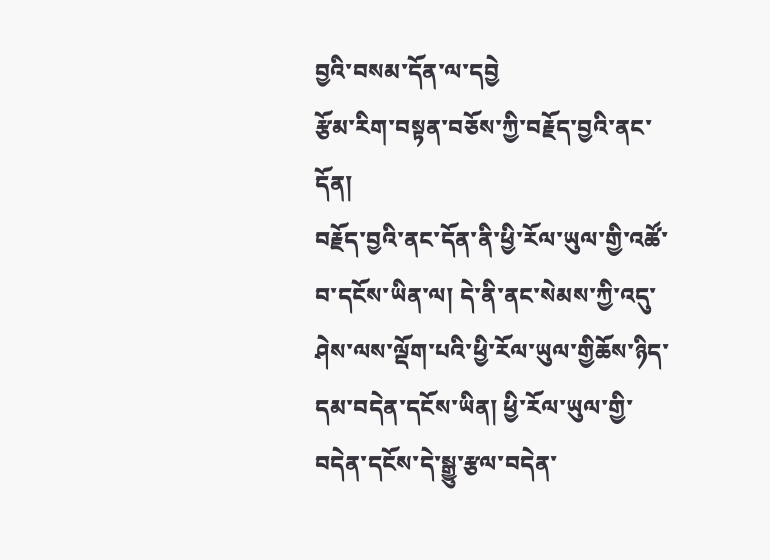བྱའི་བསམ་དོན་ལ་དབྱེ
རྩོམ་རིག་བསྟན་བཅོས་ཀྱི་བརྗོད་བྱའི་ནང་དོན།
བརྗོད་བྱའི་ནང་དོན་ནི་ཕྱི་རོལ་ཡུལ་གྱི་འཚོ་བ་དངོས་ཡིན་ལ། དེ་ནི་ནང་སེམས་ཀྱི་འདུ་ཤེས་ལས་ལྡོག་པའི་ཕྱི་རོལ་ཡུལ་གྱིཆོས་ཉིད་དམ་བདེན་དངོས་ཡིན། ཕྱི་རོལ་ཡུལ་གྱི་བདེན་དངོས་དེ་སྒྱུ་རྩལ་བདེན་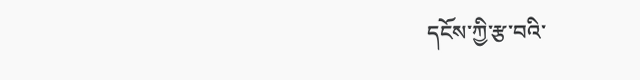དངོས་ཀྱི་རྩ་བའི་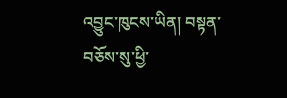འབྱུང་ཁུངས་ཡིན། བསྟན་བཅོས་སུ་ཕྱི་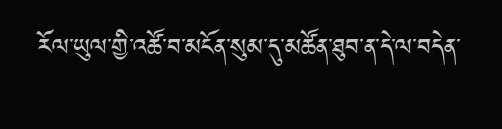རོལ་ཡུལ་གྱི་འཚོ་བ་མངོན་སུམ་དུ་མཚོན་ཐུབ་ན་དེ་ལ་བདེན་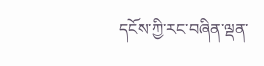དངོས་ཀྱི་རང་བཞིན་ལྡན་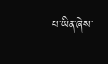པ་ཡིན་ཞེས་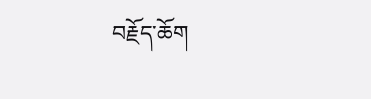བརྗོད་ཆོག